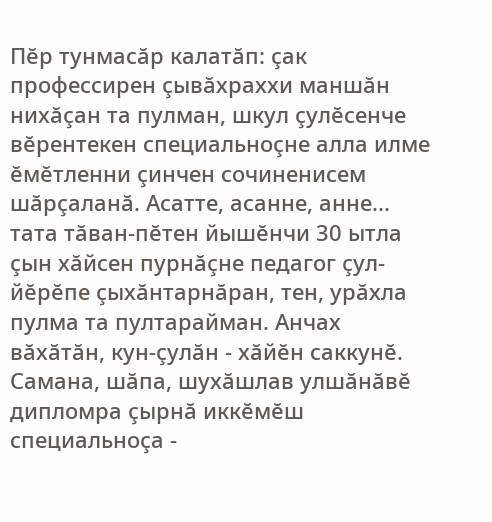Пĕр тунмасăр калатăп: çак профессирен çывăхраххи маншăн нихăçан та пулман, шкул çулĕсенче вĕрентекен специальноçне алла илме ĕмĕтленни çинчен сочиненисем шăрçаланă. Асатте, асанне, анне... тата тăван-пĕтен йышĕнчи 30 ытла çын хăйсен пурнăçне педагог çул-йĕрĕпе çыхăнтарнăран, тен, урăхла пулма та пултарайман. Анчах вăхăтăн, кун-çулăн - хăйĕн саккунĕ. Самана, шăпа, шухăшлав улшăнăвĕ дипломра çырнă иккĕмĕш специальноçа -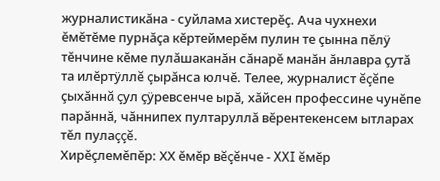журналистикăна - суйлама хистерĕç. Ача чухнехи ĕмĕтĕме пурнăçа кĕртеймерĕм пулин те çынна пĕлÿ тĕнчине кĕме пулăшаканăн сăнарĕ манăн ăнлавра çутă та илĕртÿллĕ çырăнса юлчĕ. Телее, журналист ĕçĕпе çыхăннă çул çÿревсенче ырă, хăйсен профессине чунĕпе парăннă, чăннипех пултаруллă вĕрентекенсем ытларах тĕл пулаççĕ.
Хирĕçлемĕпĕр: ХХ ĕмĕр вĕçĕнче - XXI ĕмĕр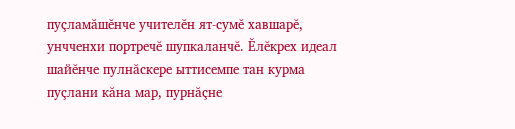пуçламăшĕнче учителĕн ят-сумĕ хавшарĕ, унчченхи портречĕ шупкаланчĕ. Ĕлĕкрех идеал шайĕнче пулнăскере ыттисемпе тан курма пуçлани кăна мар, пурнăçне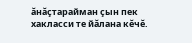ăнăçтарайман çын пек хакласси те йăлана кĕчĕ.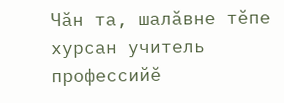Чăн та, шалăвне тĕпе хурсан учитель профессийĕ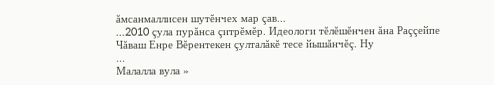ăмсанмаллисен шутĕнчех мар çав...
...2010 çула пурăнса çитрĕмĕр. Идеологи тĕлĕшĕнчен ăна Раççейпе Чăваш Енре Вĕрентекен çулталăкĕ тесе йышăнчĕç. Ну
...
Малалла вула »